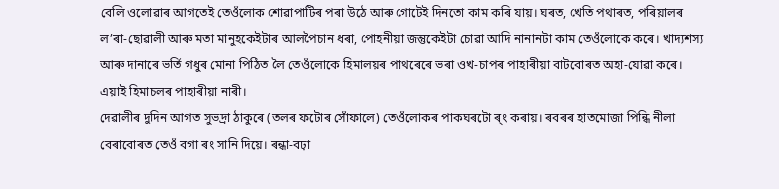বেলি ওলোৱাৰ আগতেই তেওঁলোক শোৱাপাটিৰ পৰা উঠে আৰু গোটেই দিনতো কাম কৰি যায়। ঘৰত, খেতি পথাৰত, পৰিয়ালৰ ল’ৰা-ছোৱালী আৰু মতা মানুহকেইটাৰ আলপৈচান ধৰা, পোহনীয়া জন্তুকেইটা চোৱা আদি নানানটা কাম তেওঁলোকে কৰে। খাদ্যশস্য আৰু দানাৰে ভৰ্তি গধুৰ মোনা পিঠিত লৈ তেওঁলোকে হিমালয়ৰ পাথৰেৰে ভৰা ওখ-চাপৰ পাহাৰীয়া বাটবোৰত অহা-যোৱা কৰে। এয়াই হিমাচলৰ পাহাৰীয়া নাৰী।
দেৱালীৰ দুদিন আগত সুভদ্ৰা ঠাকুৰে (তলৰ ফটোৰ সোঁফালে) তেওঁলোকৰ পাকঘৰটো ৰ্ং কৰায়। ৰবৰৰ হাতমোজা পিন্ধি নীলা বেৰাবোৰত তেওঁ বগা ৰং সানি দিয়ে। ৰন্ধা-বঢ়া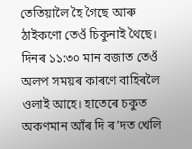তেতিয়ালৈ হৈ গৈছে আৰু ঠাইকণো তেওঁ চিকুনাই থৈছে। দিনৰ ১১:৩০ মান বজাত তেওঁ অলপ সময়ৰ কাৰণে বাহিৰলৈ ওলাই আহে। হাতেৰে চকুত অকণমান আঁৰ দি ৰ’দত খেলি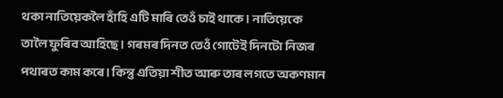থকা নাতিয়েকলৈ হাঁহি এটি মাৰি তেওঁ চাই থাকে। নাতিয়েকে তালৈ ফুৰিব আহিছে। গৰমৰ দিনত তেওঁ গোটেই দিনটো নিজৰ পথাৰত কাম কৰে। কিন্তু এতিয়া শীত আৰু তাৰ লগতে অকণমান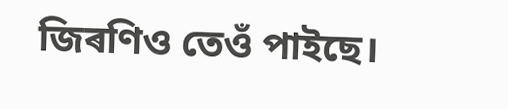জিৰণিও তেওঁ পাইছে।